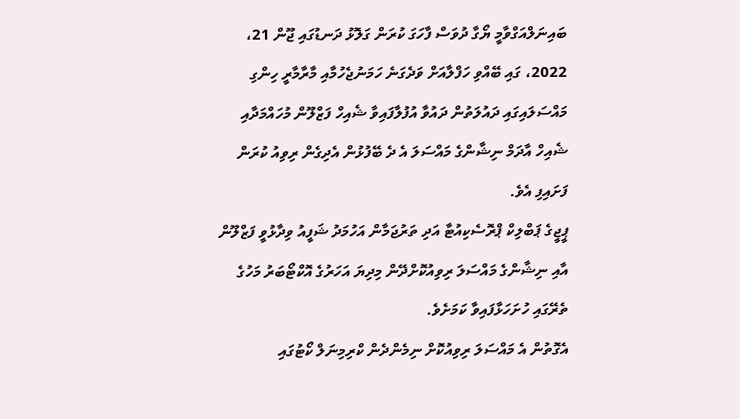ބައިނަލްއަގްވާމީ ޔޯގާ ދުވަސް ފާހަގަ ކުރަން ގަލޮޅު ދަނޑުގައި ޖޫން 21، 2022، ގައި ބޭއްވި ހަފްލާއަށް ވަދެގަނެ ހަމަނުޖެހުމާއި މާރާމާރީ ހިންގި މައްސަލައިގައި ދައުލަތުން ދައުވާ އުފުލާފައިވާ ޝެއިހް ފަޒްލޫން މުހައްމަދާއި ޝެއިހް އާދަމް ނިޝާންގެ މައްސަލަ އެ ދެ ބޭފުޅުން އެދިގެން ރިވިއު ކުރަން ފަށައިފި އެވެ.
ޕީޖީގެ ޕަބްލިކް ޕްރޮސެކިއުޓާ އަދި ތަރުޖަމާން އަހުމަދު ޝަފީއު ވިދާޅުވީ ފަޒްލޫން އާއި ނިޝާންގެ މައްސަލަ ރިވިއުކޮށްދޭން މިދިޔަ އަހަރުގެ އޮކްޓޯބަރު މަހުގެ ތެރޭގައި ހުށަހަޅާފައިވާ ކަމަށެވެ.
އެގޮތުން އެ މައްސަލަ ރިވިއުކޮށް ނިމެންދެން ކްރިމިނަލް ކޯޓުގައި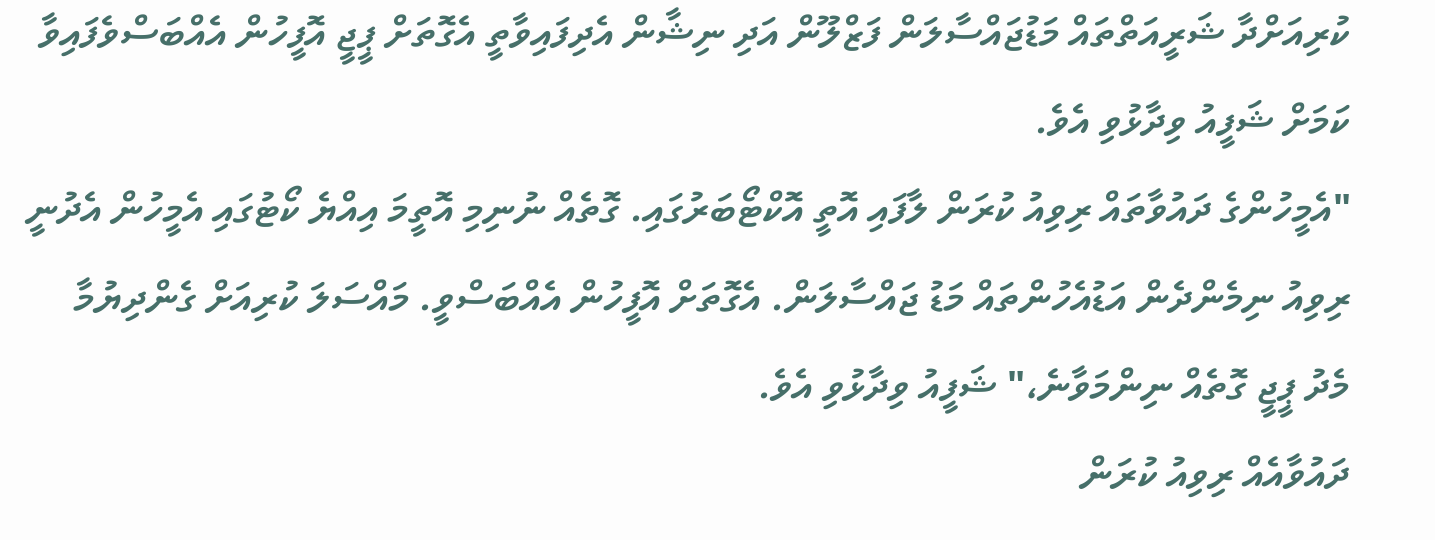ކުރިއަށްދާ ޝަރީއަތްތައް މަޑުޖައްސާލަން ފަޒްލޫން އަދި ނިޝާން އެދިފައިވާތީ އެގޮތަށް ޕީޖީ އޮފީހުން އެއްބަސްވެފައިވާ ކަމަށް ޝަފީއު ވިދާޅުވި އެވެ.
"އެމީހުންގެ ދައުވާތައް ރިވިއު ކުރަން ލާފައި އޮތީ އޮކްޓޯބަރުގައި. ގޮތެއް ނުނިމި އޮތީމަ އިއްޔެ ކޯޓުގައި އެމީހުން އެދުނީ ރިވިއު ނިމެންދެން އަޑުއެހުންތައް މަޑު ޖައްސާލަން. އެގޮތަށް އޮފީހުން އެއްބަސްވީ. މައްސަލަ ކުރިއަށް ގެންދިޔުމާ މެދު ޕީޖީ ގޮތެއް ނިންމަވާނެ،" ޝަފީއު ވިދާޅުވި އެވެ.
ދައުވާއެއް ރިވިއު ކުރަން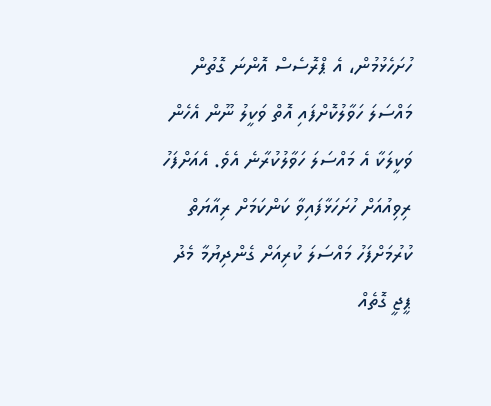ހުށަހެޅުމުން، އެ ޕްރޮސެސް އޮންނަ ގޮތުން މައްސަލަ ހަވާލުކޮށްފައި އޮތް ވަކީލު ނޫން އެހެން ވަކީލަކާ އެ މައްސަލަ ހަވާލުކުރާނެ އެވެ. އެއަށްފަހު ރިވިއުއަށް ހުށަހަޅާފައިވާ ކަންކަމަށް ރިއާޔަތް ކުރުމަށްފަހު މައްސަލަ ކުރިއަށް ގެންދިޔުމާ މެދު ޕީޖީ ގޮތެއް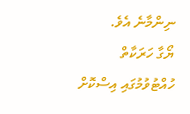ނިންމާނެ އެވެ.
ޔޯގާ ހަރަކާތް ހުއްޓުވުމުގައި އިސްކޮށް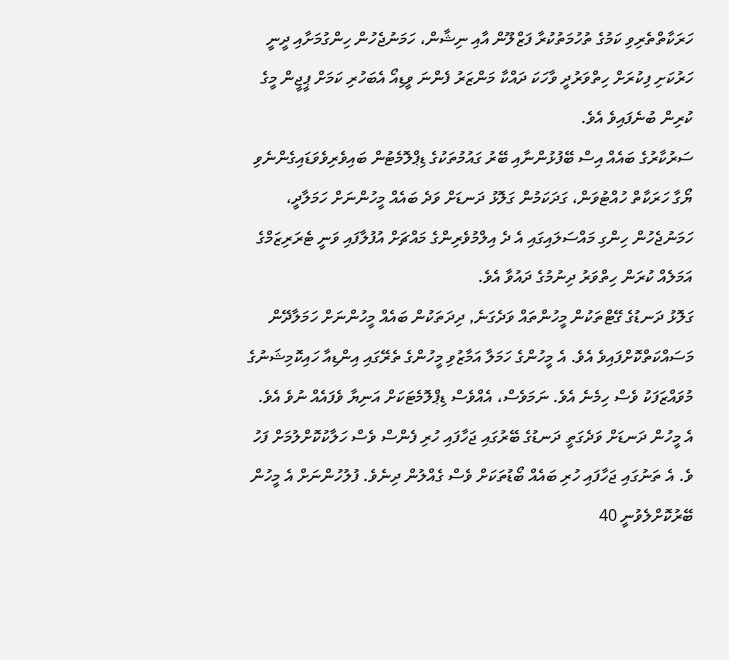ހަރަކާތްތެރިވި ކަމުގެ ތުހުމަތުކުރާ ފަޒްލޫން އާއި ނިޝާން، ހަމަނުޖެހުން ހިންގުމަށާއި ދީނީ ހަރުކަށި ފިކުރަށް ހިތްވަރުދީ ވާހަކަ ދައްކާ މަންޒަރު ފެންނަ ވީޑިއޯ އެބަހުރި ކަމަށް ޕީޖީން މީގެ ކުރިން ބުނެފައިވެ އެވެ.
ސަރުކާރުގެ ބައެއް އިސް ބޭފުޅުންނާއި ބޭރު ގައުމުތަކުގެ ޑިޕްލޮމެޓުން ބައިވެރިވެވަޑައިގެންނެވި ޔޯގާ ހަރަކާތް ހުއްޓުވަން، ގަދަކަމުން ގަލޮޅު ދަނޑަށް ވަދެ ބައެއް މީހުންނަށް ހަމަލާދީ، ހަމަނުޖެހުން ހިންގި މައްސަލައިގައި އެ ދެ އިލްމުވެރިންގެ މައްޗަށް އުފުލާފައި ވަނީ ޓެރަރިޒަމްގެ އަމަލެއް ކުރަން ހިތްވަރު ދިނުމުގެ ދައުވާ އެވެ.
ގަލޮޅު ދަނޑުގެ ގޭޓްތަކުން މީހުންތައް ވަދެގަނެ, ދިދަތަކުން ބައެއް މީހުންނަށް ހަމަލާދޭން މަސައްކަތްކޮށްފައިވެ އެވެ. އެ މީހުންގެ ހަމަލާ އަމާޒުވި މީހުންގެ ތެރޭގައި އިންޑިއާ ހައިކޮމިޝަނުގެ މުވައްޒަފަކު ވެސް ހިމެނެ އެވެ. ނަމަވެސް، އެއްވެސް ޑިޕްލޮމެޓަކަށް އަނިޔާ ވެފައެއް ނުވެ އެވެ.
އެ މީހުން ދަނޑަށް ވަދެގަތީ ދަނޑުގެ ބޭރުގައި ޖަހާފައި ހުރި ފެންސް ވެސް ހަލާކުކޮށްލުމަށް ފަހު ވެ. އެ ތަނުގައި ޖަހާފައި ހުރި ބައެއް ބޯޑުތަކަށް ވެސް ގެއްލުން ދިނެވެ. ފުލުހުންނަށް އެ މީހުން ބޭރުކޮށްލެވުނީ 40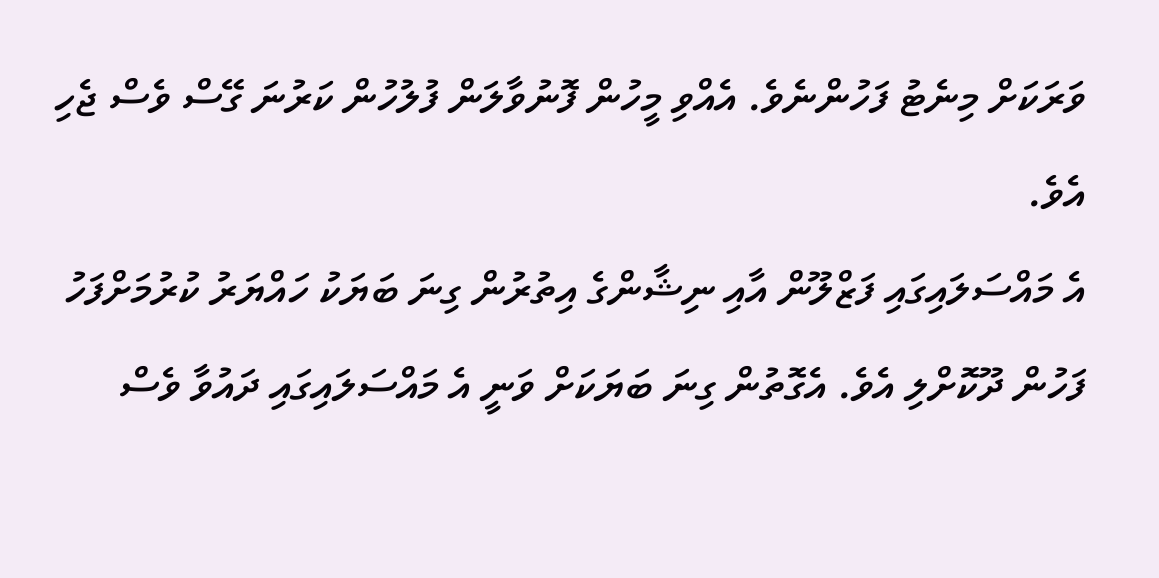ވަރަކަށް މިނެޓު ފަހުންނެވެ. އެއްވި މީހުން ފޮނުވާލަން ފުލުހުން ކަރުނަ ގޭސް ވެސް ޖެހި އެވެ.
އެ މައްސަލައިގައި ފަޒްލޫން އާއި ނިޝާންގެ އިތުރުން ގިނަ ބަޔަކު ހައްޔަރު ކުރުމަށްފަހު ފަހުން ދޫކޮށްލި އެވެ. އެގޮތުން ގިނަ ބަޔަކަށް ވަނީ އެ މައްސަލައިގައި ދައުވާ ވެސް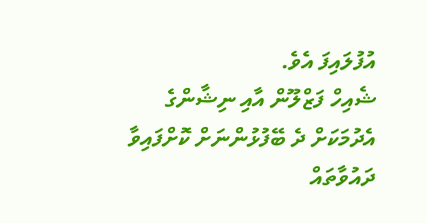އުފުލައިފަ އެވެ.
ޝެއިހް ފަޒްލޫން އާއި ނިޝާންގެ އެދުމަކަށް ދެ ބޭފުޅުންނަށް ކޮށްފައިވާ ދައުވާތައް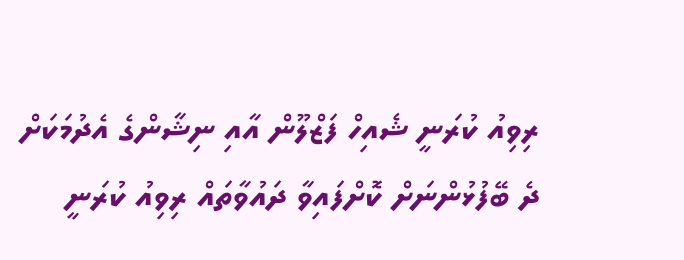ރިވިއު ކުރަނީ ޝެއިހް ފަޒްލޫން އާއި ނިޝާންގެ އެދުމަކަށް ދެ ބޭފުޅުންނަށް ކޮށްފައިވާ ދައުވާތައް ރިވިއު ކުރަނީ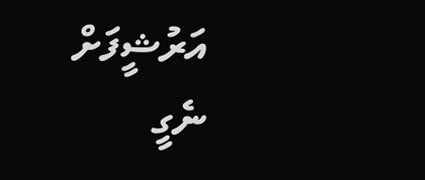އަރުޝީފަށް ނެގީ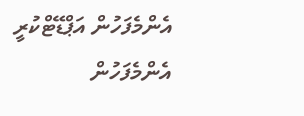އެންމެފަހުން އަޕްޑޭޓްކުރީ
އެންމެފަހުން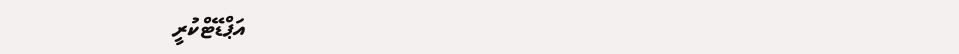އަޕްޑޭޓްކުރީ